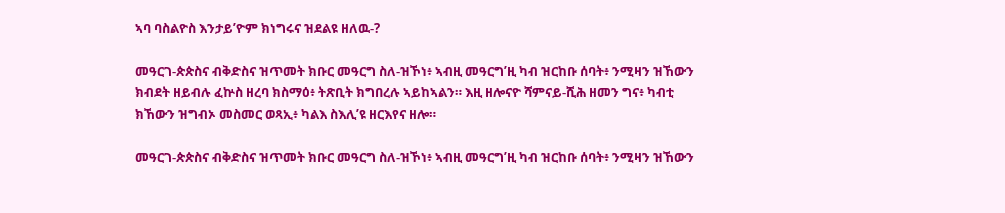ኣባ ባስልዮስ እንታይ’ዮም ክነግሩና ዝደልዩ ዘለዉ-?

መዓርገ-ጵጵስና ብቅድስና ዝጥመት ክቡር መዓርግ ስለ-ዝኾነ፥ ኣብዚ መዓርግ’ዚ ካብ ዝርከቡ ሰባት፥ ንሚዛን ዝኸውን ክብደት ዘይብሉ ፈኵስ ዘረባ ክስማዕ፥ ትጽቢት ክግበረሉ ኣይከኣልን። እዚ ዘሎናዮ ሻምናይ-ሺሕ ዘመን ግና፥ ካብቲ ክኸውን ዝግብኦ መስመር ወጻኢ፥ ካልእ ስእሊ’ዩ ዘርእየና ዘሎ።

መዓርገ-ጵጵስና ብቅድስና ዝጥመት ክቡር መዓርግ ስለ-ዝኾነ፥ ኣብዚ መዓርግ’ዚ ካብ ዝርከቡ ሰባት፥ ንሚዛን ዝኸውን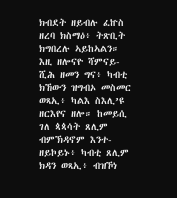ክብደት ዘይብሉ ፈኵስ ዘረባ ክስማዕ፥ ትጽቢት ክግበረሉ ኣይከኣልን። እዚ ዘሎናዮ ሻምናይ-ሺሕ ዘመን ግና፥ ካብቲ ክኸውን ዝግብኦ መስመር ወጻኢ፥ ካልእ ስእሊ’ዩ ዘርእየና ዘሎ። ከመይሲ ገለ ጳጳሳት ጸሊም ብምኽዳኖም እንተ-ዘይኮይኑ፥ ካብቲ ጸሊም ክዳን ወጻኢ፥ ብዝኾነ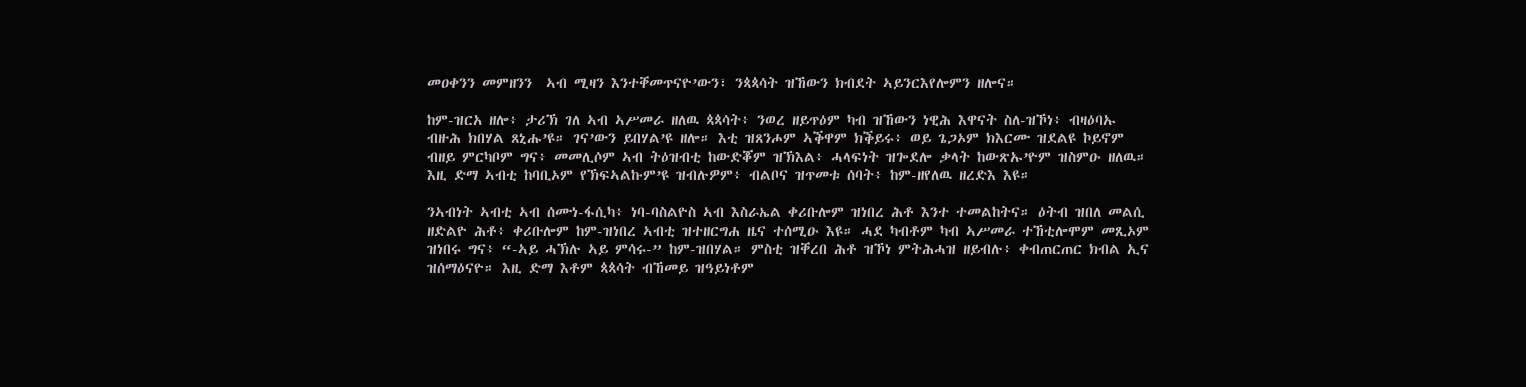መዐቀንን መምዘንን  ኣብ ሚዛን እንተቐመጥናዮ’ውን፣ ንጳጳሳት ዝኸውን ክብደት ኣይንርእየሎምን ዘሎና።

ከም-ዝርአ ዘሎ፥ ታሪኽ ገለ ኣብ ኣሥመራ ዘለዉ ጳጳሳት፥ ንወረ ዘይጥዕም ካብ ዝኸውን ነዊሕ እዋናት ስለ-ዝኾነ፥ ብዛዕባኡ ብዙሕ ክበሃል ጸኒሑ’ዩ። ገና’ውን ይበሃል’ዩ ዘሎ። እቲ ዝጸንሖም ኣቕዋም ክቕይሩ፥ ወይ ጌጋኦም ክእርሙ ዝደልዩ ኮይኖም ብዘይ ምርካቦም ግና፥ መመሊሶም ኣብ ትዕዝብቲ ከውድቖም ዝኽእል፥ ሓላፍነት ዝጐደሎ ቃላት ከውጽኡ’ዮም ዝስምዑ ዘለዉ። እዚ ድማ ኣብቲ ከባቢኦም የኽፍኣልኩም’ዩ ዝብሉዎም፥ ብልቦና ዝጥመቱ ሰባት፥ ከም-ዘየለዉ ዘረድእ እዩ።

ንኣብነት ኣብቲ ኣብ ሰሙነ-ፋሲካ፥ ነባ-ባስልዮስ ኣብ እስራኤል ቀሪቡሎም ዝነበረ ሕቶ እንተ ተመልከትና። ዕትብ ዝበለ መልሲ ዘድልዮ ሕቶ፥ ቀሪቡሎም ከም-ዝነበረ ኣብቲ ዝተዘርግሐ ዜና ተሰሚዑ እዩ። ሓደ ካብቶም ካብ ኣሥመራ ተኸቲሎሞም መጺኦም ዝነበሩ ግና፥ “-ኣይ ሓኽሉ ኣይ ምሳሩ-” ከም-ዝበሃል። ምስቲ ዝቐረበ ሕቶ ዝኾነ ምትሕሓዝ ዘይብሉ፥ ቀብጠርጠር ክብል ኢና ዝሰማዕናዮ። እዚ ድማ እቶም ጳጳሳት ብኸመይ ዝዓይነቶም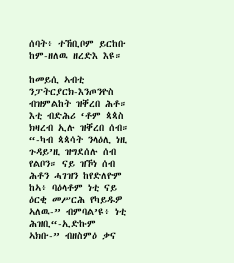ሰባት፥ ተኸቢቦም ይርከቡ ከም-ዘለዉ ዘረድእ እዩ።

ከመይሲ ኣብቲ ንፓትርያርክ-እንጦንዮስ ብዝምልከት ዝቐረበ ሕቶ። እቲ ብድሕሪ ‘ቶም ጳጳስ ክዛረብ ኢሉ ዝቐረበ ሰብ። “-ካብ ጳጳሳት ንላዕሊ ነዚ ጉዳይ’ዚ ዝግደሰሉ ሰብ የልቦን። ናይ ዝኾነ ሰብ ሕቶን ሓገዝን ከየድለዮም ከኣ፥ ባዕላቶም ነቲ ናይ ዕርቂ መሥርሕ የካይዱዎ ኣለዉ-” ብምባል’ዩ፥ ነቲ ሕዝቢ“-ኢድኩም ኣክቡ-” ብዘስምዕ ቃና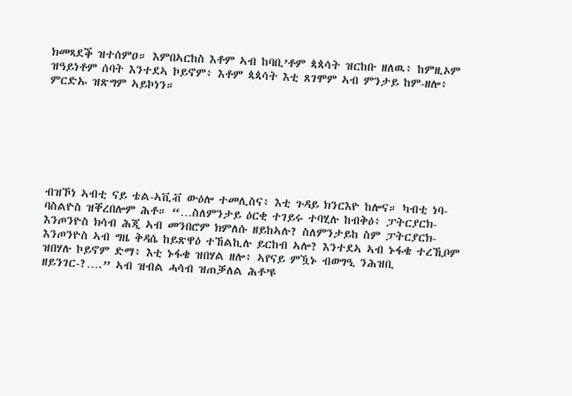ክመጻደቕ ዝተሰምዐ። እምበኣርከስ እቶም ኣብ ከባቢ’ቶም ጳጳሳት ዝርከቡ ዘለዉ፥ ከምዚኦም ዝዓይነቶም ሰባት እንተደኣ ኮይኖም፥ እቶም ጳጳሳት እቲ ጸገሞም ኣብ ምንታይ ከም-ዘሎ፥ ምርድኡ ዝጽግም ኣይኮነን።







ብዝኾነ ኣብቲ ናይ ቴል-ኣቪቭ ውዕሎ ተመሊስና፥ እቲ ጉዳይ ክንርእዮ ከሎና። ካብቲ ነባ-ባስልዮስ ዝቐረበሎም ሕቶ። “…ስለምንታይ ዕርቂ ተገይሩ ተባሂሉ ከብቅዕ፥ ፓትርያርክ-እንጦንዮስ ክሳብ ሕጂ ኣብ መንበሮም ክምለሱ ዘይከኣሉ? ስለምንታይከ ስም ፓትርያርክ-እንጦንዮስ ኣብ ግዜ ቅዳሴ ከይጽዋዕ ተኸልኪሉ ይርከብ ኣሎ? እንተደኣ ኣብ ኑፋቄ ተረኺቦም ዝበሃሉ ኮይኖም ድማ፥ እቲ ኑፋቄ ዝበሃል ዘሎ፥ ኣየናይ ምዃኑ ብወግዒ ንሕዝቢ ዘይንገር-?….” ኣብ ዝብል ሓሳብ ዝጠቓለል ሕቶ’ዩ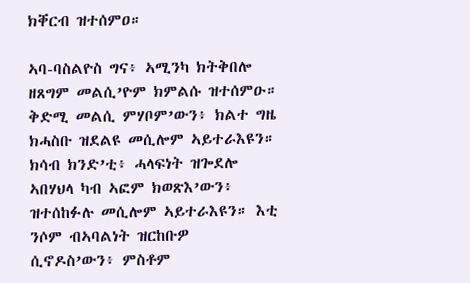ክቐርብ ዝተሰምዐ።

ኣባ-ባስልዮስ ግና፥ ኣሚንካ ክትቅበሎ ዘጸግም መልሲ’ዮም ክምልሱ ዝተሰምዑ። ቅድሚ መልሲ ምሃቦም’ውን፥ ክልተ ግዜ ክሓስቡ ዝደልዩ መሲሎም ኣይተራእዩን። ክሳብ ክንድ’ቲ፥ ሓላፍነት ዝጐደሎ ኣበሃህላ ካብ ኣፎም ክወጽእ’ውን፥ ዝተሰከፉሉ መሲሎም ኣይተራእዩን። እቲ ንሶም ብኣባልነት ዝርከቡዎ ሲኖዶስ’ውን፥ ምስቶም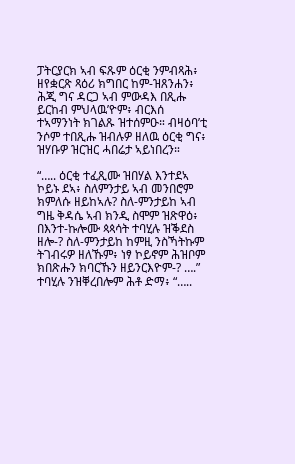ፓትርያርክ ኣብ ፍጹም ዕርቂ ንምብጻሕ፥ ዘየቋርጽ ጻዕሪ ክግበር ከም-ዝጸንሐን፥ ሕጂ ግና ዳርጋ ኣብ ምውዳእ በጺሑ ይርከብ ምህላዉ’ዮም፥ ብርእሰ ተኣማንነት ክገልጹ ዝተሰምዑ። ብዛዕባ’ቲ ንሶም ተበጺሑ ዝብሉዎ ዘለዉ ዕርቂ ግና፥ ዝሃቡዎ ዝርዝር ሓበሬታ ኣይነበረን።

“….. ዕርቂ ተፈጺሙ ዝበሃል እንተደኣ ኮይኑ ደኣ፥ ስለምንታይ ኣብ መንበሮም ክምለሱ ዘይከኣሉ? ስለ-ምንታይከ ኣብ ግዜ ቅዳሴ ኣብ ክንዲ ስሞም ዝጽዋዕ፥ በእንተ-ኩሎሙ ጳጳሳት ተባሂሉ ዝቕደስ ዘሎ-? ስለ-ምንታይከ ከምዚ ንስኻትኩም ትገብሩዎ ዘለኹም፥ ነፃ ኮይኖም ሕዝቦም ክበጽሑን ክባርኹን ዘይንርእዮም-? ….” ተባሂሉ ንዝቐረበሎም ሕቶ ድማ፥ “…..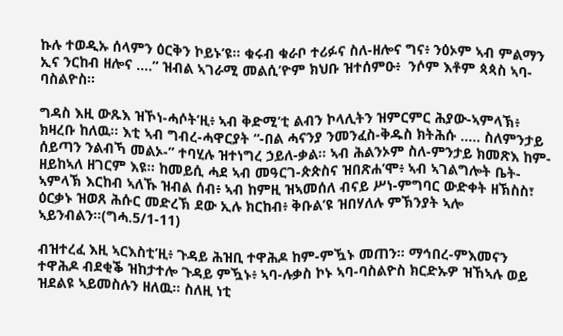ኩሉ ተወዲኡ ሰላምን ዕርቅን ኮይኑ’ዩ። ቁሩብ ቁራቦ ተሪፉና ስለ-ዘሎና ግና፥ ንዕኦም ኣብ ምልማን ኢና ንርከብ ዘሎና ….” ዝብል ኣገራሚ መልሲ’ዮም ክህቡ ዝተሰምዑ፥  ንሶም እቶም ጳጳስ ኣባ-ባስልዮስ።

ግዳስ እዚ ውጹእ ዝኾነ-ሓሶት’ዚ፥ ኣብ ቅድሚ’ቲ ልብን ኮላሊትን ዝምርምር ሕያው-ኣምላኽ፥ ክዛረቡ ከለዉ። እቲ ኣብ ግብረ-ሓዋርያት “-በል ሓናንያ ንመንፈስ-ቅዱስ ክትሕሱ ….. ስለምንታይ ሰይጣን ንልብኻ መልኦ-” ተባሂሉ ዝተነግረ ኃይለ-ቃል። ኣብ ሕልንኦም ስለ-ምንታይ ክመጽእ ከም-ዘይከኣለ ዘገርም እዩ። ከመይሲ ሓደ ኣብ መዓርገ-ጵጵስና ዝበጽሐ’ሞ፥ ኣብ ኣገልግሎት ቤት-ኣምላኽ እርከብ ኣለኹ ዝብል ሰብ፥ ኣብ ከምዚ ዝኣመሰለ ብናይ ሥነ-ምግባር ውድቀት ዘኽስስ፣ ዕርቃኑ ዝወጸ ሕሱር መድረኽ ደው ኢሉ ክርከብ፥ ቅቡል’ዩ ዝበሃለሉ ምኽንያት ኣሎ ኣይንብልን።(ግሓ.5/1-11)

ብዝተረፈ እዚ ኣርእስቲ’ዚ፥ ጉዳይ ሕዝቢ ተዋሕዶ ከም-ምዃኑ መጠን። ማኅበረ-ምእመናን ተዋሕዶ ብደቂቕ ዝከታተሎ ጉዳይ ምዃኑ፥ ኣባ-ሉቃስ ኮኑ ኣባ-ባስልዮስ ክርድኡዎ ዝኸኣሉ ወይ ዝደልዩ ኣይመስሉን ዘለዉ። ስለዚ ነቲ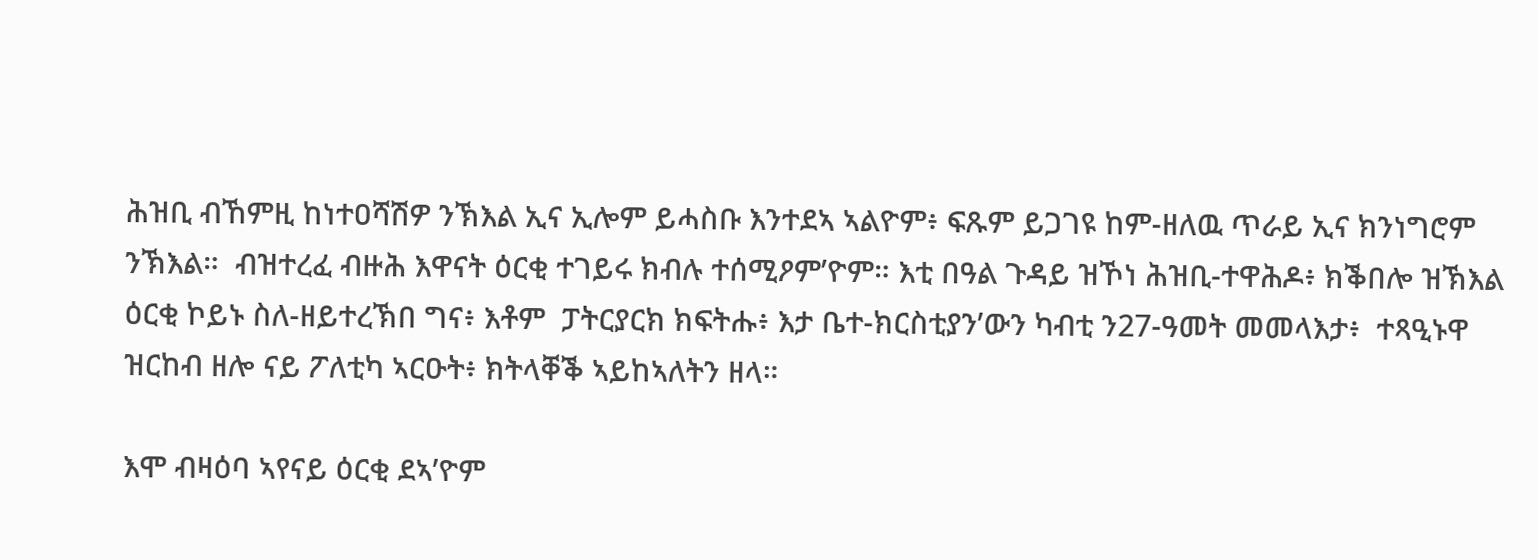ሕዝቢ ብኸምዚ ከነተዐሻሽዎ ንኽእል ኢና ኢሎም ይሓስቡ እንተደኣ ኣልዮም፥ ፍጹም ይጋገዩ ከም-ዘለዉ ጥራይ ኢና ክንነግሮም ንኽእል።  ብዝተረፈ ብዙሕ እዋናት ዕርቂ ተገይሩ ክብሉ ተሰሚዖም’ዮም። እቲ በዓል ጉዳይ ዝኾነ ሕዝቢ-ተዋሕዶ፥ ክቕበሎ ዝኽእል ዕርቂ ኮይኑ ስለ-ዘይተረኽበ ግና፥ እቶም  ፓትርያርክ ክፍትሑ፥ እታ ቤተ-ክርስቲያን’ውን ካብቲ ን27-ዓመት መመላእታ፥  ተጻዒኑዋ ዝርከብ ዘሎ ናይ ፖለቲካ ኣርዑት፥ ክትላቐቕ ኣይከኣለትን ዘላ።

እሞ ብዛዕባ ኣየናይ ዕርቂ ደኣ’ዮም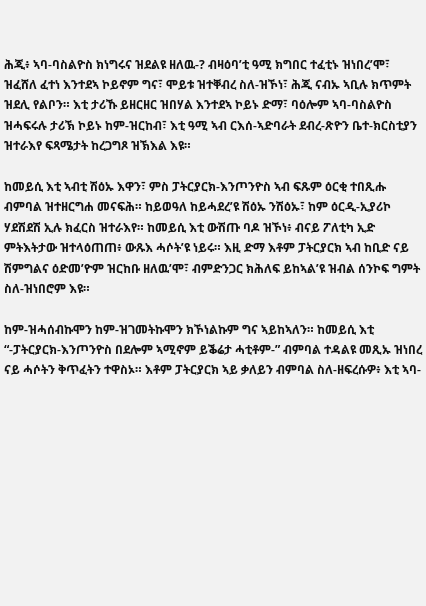ሕጂ፥ ኣባ-ባስልዮስ ክነግሩና ዝደልዩ ዘለዉ-? ብዛዕባ’ቲ ዓሚ ክግበር ተፈቲኑ ዝነበረ’ሞ፣ ዝፈሸለ ፈተነ እንተደኣ ኮይኖም ግና፣ ሞይቱ ዝተቐብረ ስለ-ዝኾነ፣ ሕጂ ናብኡ ኣቢሉ ክጥምት ዝደሊ የልቦን። እቲ ታሪኹ ይዘርዘር ዝበሃል እንተደኣ ኮይኑ ድማ፣ ባዕሎም ኣባ-ባስልዮስ ዝሓፍሩሉ ታሪኽ ኮይኑ ከም-ዝርከብ፣ እቲ ዓሚ ኣብ ርእሰ-ኣድባራት ደብረ-ጽዮን ቤተ-ክርስቲያን ዝተራእየ ፍጻሜታት ከረጋግጾ ዝኽእል እዩ።

ከመይሲ እቲ ኣብቲ ሽዕኡ እዋን፣ ምስ ፓትርያርክ-እንጦንዮስ ኣብ ፍጹም ዕርቂ ተበጺሑ ብምባል ዝተዘርግሐ መናፍሕ። ከይወዓለ ከይሓደረ’ዩ ሽዕኡ ንሽዕኡ፣ ከም ዕርዲ-ኢያሪኮ ሃደሽደሽ ኢሉ ክፈርስ ዝተራእየ። ከመይሲ እቲ ውሽጡ ባዶ ዝኾነ፥ ብናይ ፖለቲካ ኢድ ምትእትታው ዝተላዕጠጠ፥ ውጹእ ሓሶት’ዩ ነይሩ። እዚ ድማ እቶም ፓትርያርክ ኣብ ከቢድ ናይ ሽምግልና ዕድመ’ዮም ዝርከቡ ዘለዉ’ሞ፣ ብምድንጋር ክሕለፍ ይከኣል’ዩ ዝብል ሰንኮፍ ግምት ስለ-ዝነበሮም እዩ።

ከም-ዝሓሰብኩሞን ከም-ዝገመትኩሞን ክኾነልኩም ግና ኣይከኣለን። ከመይሲ እቲ “-ፓትርያርክ-እንጦንዮስ በደሎም ኣሚኖም ይቕሬታ ሓቲቶም-” ብምባል ተዳልዩ መጺኡ ዝነበረ ናይ ሓሶትን ቅጥፈትን ተዋስኦ። እቶም ፓትርያርክ ኣይ ቃለይን ብምባል ስለ-ዘፍረሱዎ፥ እቲ ኣባ-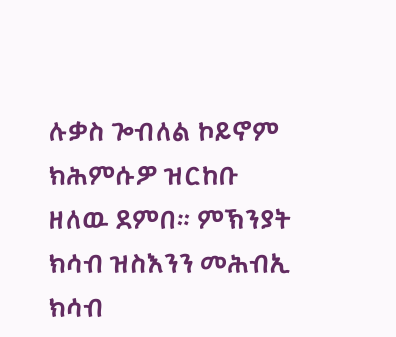ሉቃስ ጐብለል ኮይኖም ክሕምሱዎ ዝርከቡ ዘለዉ ደምበ። ምኽንያት ክሳብ ዝስእንን መሕብኢ ክሳብ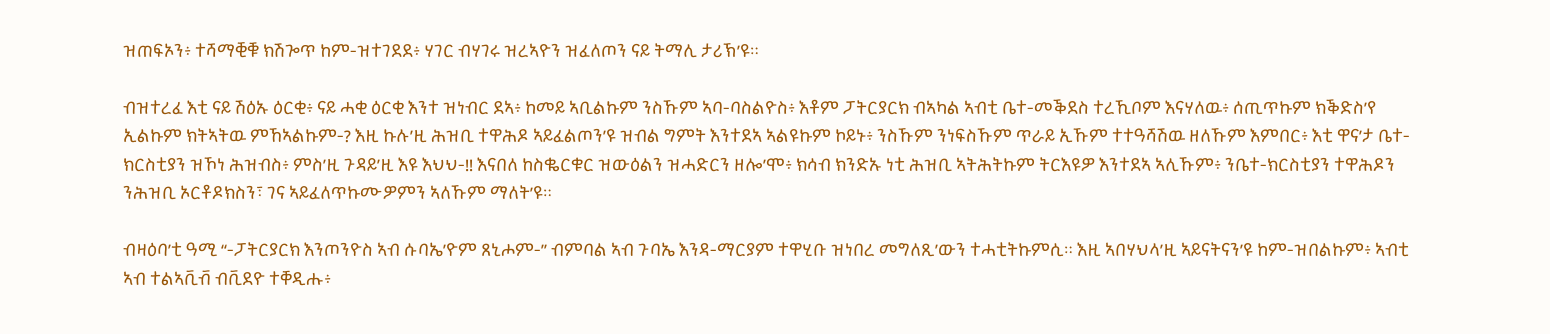ዝጠፍኦን፥ ተሻማቒቑ ክሽጐጥ ከም-ዝተገደደ፥ ሃገር ብሃገሩ ዝረኣዮን ዝፈለጦን ናይ ትማሊ ታሪኽ’ዩ።

ብዝተረፈ እቲ ናይ ሽዕኡ ዕርቂ፥ ናይ ሓቂ ዕርቂ እንተ ዝነብር ደኣ፥ ከመይ ኣቢልኩም ንስኹም ኣባ-ባስልዮስ፥ እቶም ፓትርያርክ ብኣካል ኣብቲ ቤተ-መቕደስ ተረኺቦም እናሃለዉ፥ ሰጢጥኩም ክቕድስ’የ ኢልኩም ክትኣትዉ ምኸኣልኩም-? እዚ ኩሉ’ዚ ሕዝቢ ተዋሕዶ ኣይፈልጦን’ዩ ዝብል ግምት እንተደኣ ኣልዩኩም ኮይኑ፥ ንስኹም ንነፍስኹም ጥራይ ኢኹም ተተዓሻሽዉ ዘለኹም እምበር፥ እቲ ዋና’ታ ቤተ-ክርስቲያን ዝኾነ ሕዝብስ፥ ምስ’ዚ ጉዳይ’ዚ እዩ እህህ-!! እናበለ ከስቈርቁር ዝውዕልን ዝሓድርን ዘሎ’ሞ፥ ክሳብ ክንድኡ ነቲ ሕዝቢ ኣትሕትኩም ትርእዩዎ እንተደኣ ኣሊኹም፥ ንቤተ-ክርስቲያን ተዋሕዶን ንሕዝቢ ኦርቶዶክስን፣ ገና ኣይፈለጥኩሙዎምን ኣለኹም ማለት’ዩ።

ብዛዕባ’ቲ ዓሚ “-ፓትርያርክ እንጦንዮስ ኣብ ሱባኤ’ዮም ጸኒሖም-” ብምባል ኣብ ጉባኤ እንዳ-ማርያም ተዋሂቡ ዝነበረ መግለጺ’ውን ተሓቲትኩምሲ። እዚ ኣበሃህላ’ዚ ኣይናትናን’ዩ ከም-ዝበልኩም፥ ኣብቲ ኣብ ተልኣቪቭ ብቪደዮ ተቐዲሑ፥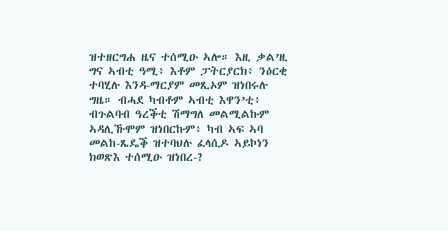ዝተዘርግሐ ዜና ተሰሚዑ ኣሎ። እዚ ቃል’ዚ ግና ኣብቲ ዓሚ፥ እቶም ፓትርያርክ፥ ንዕርቂ ተባሂሉ እንዳ-ማርያም መጺኦም ዝነበሩሉ ግዜ። ብሓደ ካብቶም ኣብቲ እዋን’ቲ፥ ብጉልባብ ዓረቕቲ ሽማግለ መልሚልኩም ኣዳሊኹሞም ዝነበርኩም፥ ካብ ኣፍ ኣባ መልከ-ጼዴቕ ዝተባህሉ ፈላሲዶ ኣይኮነን ክወጽእ ተሰሚዑ ዝነበረ-?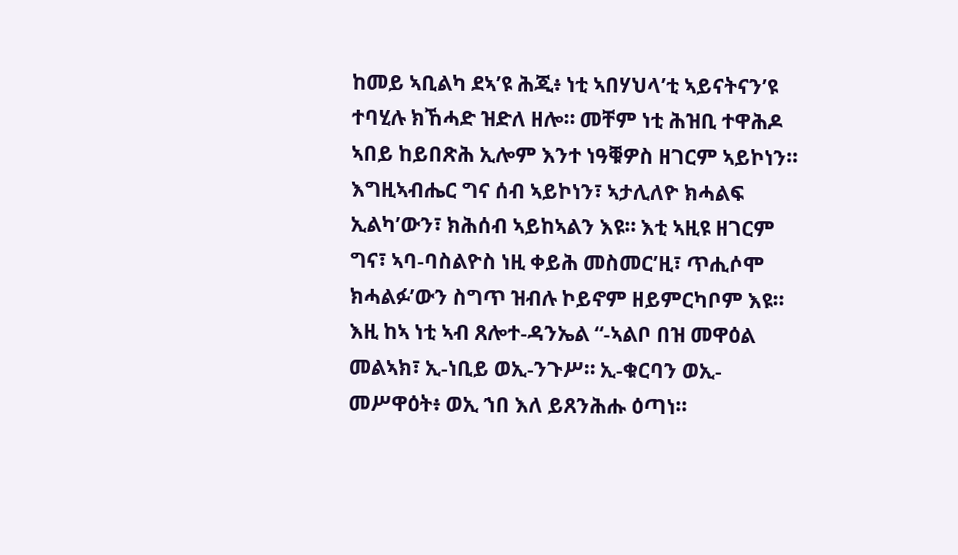ከመይ ኣቢልካ ደኣ’ዩ ሕጂ፥ ነቲ ኣበሃህላ’ቲ ኣይናትናን’ዩ ተባሂሉ ክኸሓድ ዝድለ ዘሎ። መቸም ነቲ ሕዝቢ ተዋሕዶ ኣበይ ከይበጽሕ ኢሎም እንተ ነዓቑዎስ ዘገርም ኣይኮነን። እግዚኣብሔር ግና ሰብ ኣይኮነን፣ ኣታሊለዮ ክሓልፍ ኢልካ’ውን፣ ክሕሰብ ኣይከኣልን እዩ። እቲ ኣዚዩ ዘገርም ግና፣ ኣባ-ባስልዮስ ነዚ ቀይሕ መስመር’ዚ፣ ጥሒሶሞ ክሓልፉ’ውን ስግጥ ዝብሉ ኮይኖም ዘይምርካቦም እዩ። እዚ ከኣ ነቲ ኣብ ጸሎተ-ዳንኤል “-ኣልቦ በዝ መዋዕል መልኣክ፣ ኢ-ነቢይ ወኢ-ንጉሥ። ኢ-ቁርባን ወኢ-መሥዋዕት፥ ወኢ ኀበ እለ ይጸንሕሑ ዕጣነ።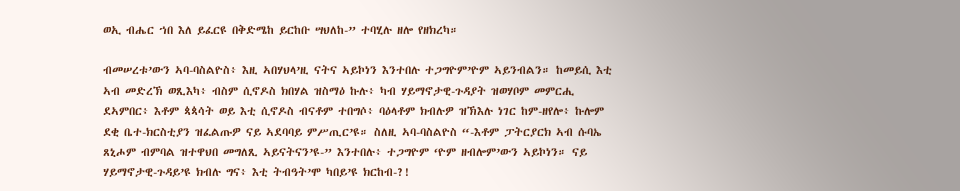ወኢ ብሔር ኀበ እለ ይፈርዩ በቅድሜከ ይርከቡ ሣህለከ-” ተባሂሉ ዘሎ የዘክረካ።

ብመሠረቱ’ውን ኣባ-ባስልዮስ፥ እዚ ኣበሃህላ’ዚ ናትና ኣይኮነን እንተበሉ ተጋግዮም’ዮም ኣይንብልን። ከመይሲ እቲ ኣብ መድረኽ ወጺእካ፥ ብስም ሲኖዶስ ክበሃል ዝስማዕ ኩሉ፥ ካብ ሃይማኖታዊ-ጉዳያት ዝወሃቦም መምርሒ ደኣምበር፥ እቶም ጳጳሳት ወይ እቲ ሲኖዶስ ብናቶም ተበግሶ፥ ባዕላቶም ክብሉዎ ዝኽእሉ ነገር ከም-ዘየሎ፥ ኩሎም ደቂ ቤተ-ክርስቲያን ዝፈልጡዎ ናይ ኣደባባይ ምሥጢር’ዩ። ስለዚ ኣባ-ባስልዮስ “-እቶም ፓትርያርክ ኣብ ሱባኤ ጸኒሖም ብምባል ዝተዋህበ መግለጺ ኣይናትናን’ዩ-” እንተበሉ፥ ተጋግዮም ‘ዮም ዘብሎም’ውን ኣይኮነን። ናይ ሃይማኖታዊ-ጉዳይ’ዩ ክብሉ ግና፥ እቲ ትብዓት’ሞ ካበይ’ዩ ክርከብ-?!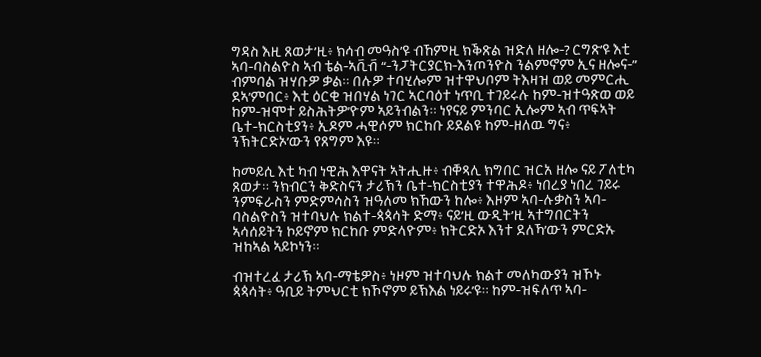ግዳስ እዚ ጸወታ’ዚ፥ ክሳብ መዓስ’ዩ ብኸምዚ ክቕጽል ዝድለ ዘሎ-? ርግጽ’ዩ እቲ ኣባ-ባስልዮስ ኣብ ቴል-ኣቪቭ “-ንፓትርያርክ-እንጦንዮስ ንልምኖም ኢና ዘሎና-” ብምባል ዝሃቡዎ ቃል። በሉዎ ተባሂሎም ዝተዋህቦም ትእዛዝ ወይ መምርሒ ደኣ’ምበር፥ እቲ ዕርቂ ዝበሃል ነገር ኣርባዕተ ነጥቢ ተገይሩሉ ከም-ዝተዓጽወ ወይ ከም-ዝሞተ ይስሕትዎ’ዮም ኣይንብልን። ነየናይ ምንባር ኢሎም ኣብ ጥፍኣት ቤተ-ክርስቲያን፥ ኢዶም ሓዊሶም ክርከቡ ይደልዩ ከም-ዘለዉ ግና፥ ንኽትርድኦ’ውን የጸግም እዩ።

ከመይሲ እቲ ካብ ነዊሕ እዋናት ኣትሒዙ፥ ብቐጻሊ ክግበር ዝርአ ዘሎ ናይ ፖለቲካ ጸወታ። ንክብርን ቅድስናን ታሪኽን ቤተ-ክርስቲያን ተዋሕዶ፥ ነበረያ ነበረ ገይሩ ንምፍራስን ምድምሳስን ዝዓለመ ክኸውን ከሎ፥ እዞም ኣባ-ሉቃስን ኣባ-ባስልዮስን ዝተባህሉ ክልተ-ጳጳሳት ድማ፥ ናይ’ዚ ውዲት’ዚ ኣተግበርትን ኣሳሰይትን ኮይኖም ክርከቡ ምድላዮም፥ ክትርድኦ እንተ ደለኻ’ውን ምርድኡ ዝከኣል ኣይኮነን።

ብዝተረፈ ታሪኽ ኣባ-ማቴዎስ፥ ነዞም ዝተባህሉ ክልተ መለካውያን ዝኾኑ ጳጳሳት፥ ዓቢይ ትምህርቲ ክኾኖም ይኽእል ነይሩ’ዩ። ከም-ዝፍለጥ ኣባ-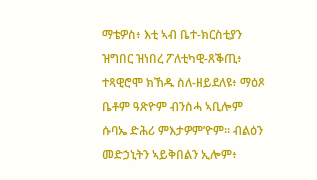ማቴዎስ፥ እቲ ኣብ ቤተ-ክርስቲያን ዝግበር ዝነበረ ፖለቲካዊ-ጸቕጢ፥ ተጻዊሮሞ ክኸዱ ስለ-ዘይደለዩ፥ ማዕጾ ቤቶም ዓጽዮም ብንስሓ ኣቢሎም ሱባኤ ድሕሪ ምእታዎም’ዮም። ብልዕን መድኃኒትን ኣይቅበልን ኢሎም፥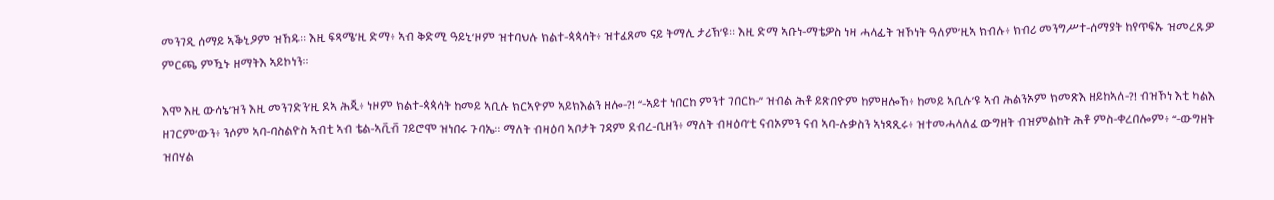መንገዲ ሰማይ ኣቕኒዖም ዝኸዱ። እዚ ፍጻሜ’ዚ ድማ፥ ኣብ ቅድሚ ዓይኒ’ዞም ዝተባህሉ ክልተ-ጳጳሳት፥ ዝተፈጸመ ናይ ትማሊ ታሪኽ’ዩ። እዚ ድማ ኣቡነ-ማቴዎስ ነዛ ሓላፊት ዝኾነት ዓለም’ዚኣ ክብሉ፥ ክብሪ መንግሥተ-ሰማያት ከየጥፍኡ ዝመረጹዎ ምርጫ ምዃኑ ዘማትእ ኣይኮነን።

እሞ እዚ ውሳኔ’ዝን እዚ መንገድን’ዚ ደኣ ሕጂ፥ ነዞም ክልተ-ጳጳሳት ከመይ ኣቢሉ ክርኣዮም ኣይክእልን ዘሎ-?! “-ኣይተ ነበርከ ምንተ ገበርከ-” ዝብል ሕቶ ይጽበዮም ከምዘሎኸ፥ ከመይ ኣቢሉ’ዩ ኣብ ሕልንኦም ክመጽእ ዘይከኣለ-?! ብዝኾነ እቲ ካልእ ዘገርም’ውን፥ ንሶም ኣባ-ባስልዮስ ኣብቲ ኣብ ቴል-ኣቪቭ ገይሮሞ ዝነበሩ ጉባኤ። ማለት ብዛዕባ ኣቦታት ገዳም ደብረ-ቢዘን፥ ማለት ብዛዕባ’ቲ ናብኦምን ናብ ኣባ-ሉቃስን ኣነጻጺሩ፥ ዝተመሓላለፈ ውግዘት ብዝምልከት ሕቶ ምስ-ቀረበሎም፥ “-ውግዘት ዝበሃል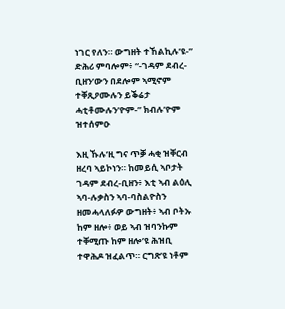ነገር የለን። ውግዘት ተኸልኪሉ’ዩ-” ድሕሪ ምባሎም፥ “-ገዳም ደብረ-ቢዘን’ውን በደሎም ኣሚኖም ተቐጺዖሙሉን ይቕሬታ ሓቲቶሙሉን’ዮም-” ክብሉ’ዮም ዝተሰምዑ

እዚ ኹሉ’ዚ ግና ጥቓ ሓቂ ዝቐርብ ዘረባ ኣይኮነን። ከመይሲ ኣቦታት ገዳም ደብረ-ቢዘን፥ እቲ ኣብ ልዕሊ ኣባ-ሉቃስን ኣባ-ባስልዮስን ዘመሓላለፉዎ ውግዘት፥ ኣብ ቦትኡ ከም ዘሎ፥ ወይ ኣብ ዝባንኩም ተቐሚጡ ከም ዘሎ’ዩ ሕዝቢ ተዋሕዶ ዝፈልጥ። ርግጽ’ዩ ነቶም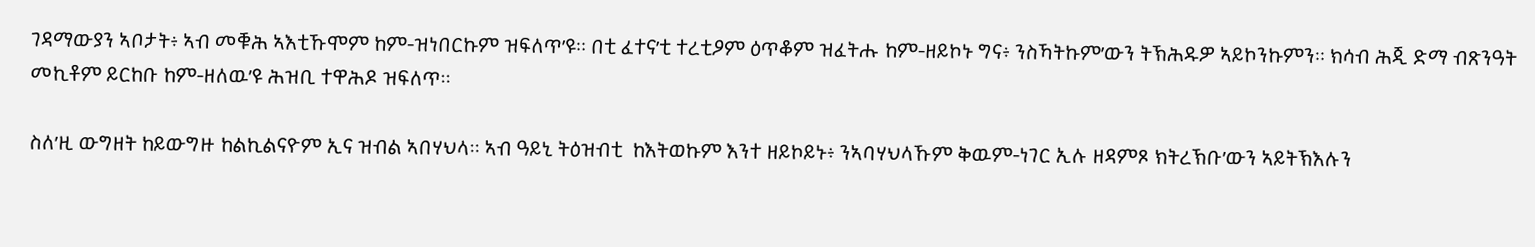ገዳማውያን ኣቦታት፥ ኣብ መቑሕ ኣእቲኹሞም ከም-ዝነበርኩም ዝፍለጥ’ዩ። በቲ ፈተና’ቲ ተረቲዖም ዕጥቆም ዝፈትሑ ከም-ዘይኮኑ ግና፥ ንስኻትኩም’ውን ትኽሕዱዎ ኣይኮንኩምን። ክሳብ ሕጂ ድማ ብጽንዓት መኪቶም ይርከቡ ከም-ዘለዉ’ዩ ሕዝቢ ተዋሕዶ ዝፍለጥ።

ስለ’ዚ ውግዘት ከይውግዙ ከልኪልናዮም ኢና ዝብል ኣበሃህላ። ኣብ ዓይኒ ትዕዝብቲ  ከእትወኩም እንተ ዘይኮይኑ፥ ንኣባሃህላኹም ቅዉም-ነገር ኢሉ ዘዳምጾ ክትረኽቡ’ውን ኣይትኽእሉን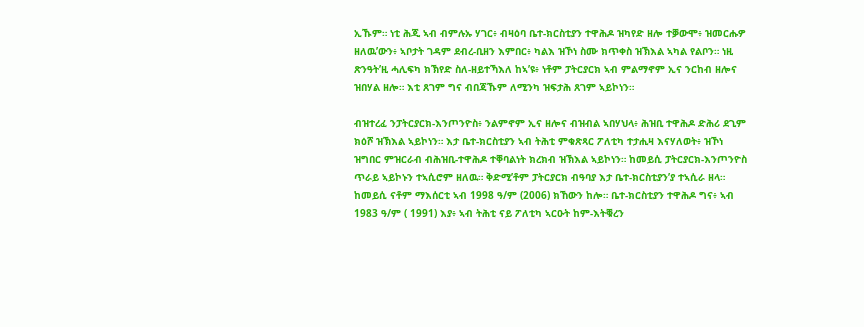ኢኹም። ነቲ ሕጂ ኣብ ብምሉኡ ሃገር፥ ብዛዕባ ቤተ-ክርስቲያን ተዋሕዶ ዝካየድ ዘሎ ተቓውሞ፥ ዝመርሑዎ ዘለዉ’ውን፥ ኣቦታት ገዳም ደብረ-ቢዘን እምበር፥ ካልእ ዝኾነ ስሙ ክጥቀስ ዝኽእል ኣካል የልቦን። ነዚ ጽንዓት’ዚ ሓሊፍካ ክኽየድ ስለ-ዘይተኻእለ ከኣ’ዩ፥ ነቶም ፓትርያርክ ኣብ ምልማኖም ኢና ንርከብ ዘሎና ዝበሃል ዘሎ። እቲ ጸገም ግና ብበጃኹም ለሚንካ ዝፍታሕ ጸገም ኣይኮነን።

ብዝተረፈ ንፓትርያርክ-እንጦንዮስ፥ ንልምኖም ኢና ዘሎና ብዝብል ኣበሃህላ፥ ሕዝቢ ተዋሕዶ ድሕሪ ደጊም ክዕሾ ዝኽእል ኣይኮነን። እታ ቤተ-ክርስቲያን ኣብ ትሕቲ ምቁጽጻር ፖለቲካ ተታሒዛ እናሃለወት፥ ዝኾነ ዝግበር ምዝርራብ ብሕዝቢ-ተዋሕዶ ተቐባልነት ክረክብ ዝኽእል ኣይኮነን። ከመይሲ ፓትርያርክ-እንጦንዮስ ጥራይ ኣይኮኑን ተኣሲሮም ዘለዉ። ቅድሚ’ቶም ፓትርያርክ ብዓባያ እታ ቤተ-ክርስቲያን’ያ ተኣሲራ ዘላ። ከመይሲ ናቶም ማእሰርቲ ኣብ 1998 ዓ/ም (2006) ክኸውን ከሎ። ቤተ-ክርስቲያን ተዋሕዶ ግና፥ ኣብ 1983 ዓ/ም ( 1991) እያ፥ ኣብ ትሕቲ ናይ ፖለቲካ ኣርዑት ከም-እትቑረን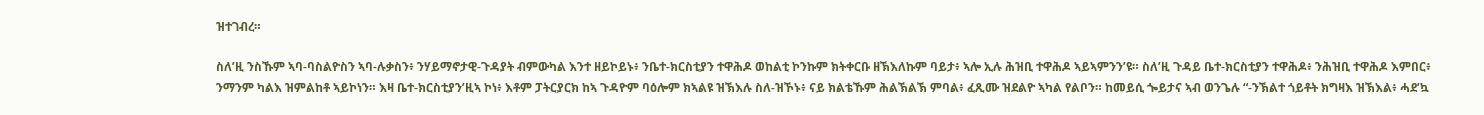ዝተገብረ።

ስለ’ዚ ንስኹም ኣባ-ባስልዮስን ኣባ-ሉቃስን፥ ንሃይማኖታዊ-ጉዳያት ብምውካል እንተ ዘይኮይኑ፥ ንቤተ-ክርስቲያን ተዋሕዶ ወከልቲ ኮንኩም ክትቀርቡ ዘኽእለኩም ባይታ፥ ኣሎ ኢሉ ሕዝቢ ተዋሕዶ ኣይኣምንን’ዩ። ስለ’ዚ ጉዳይ ቤተ-ክርስቲያን ተዋሕዶ፥ ንሕዝቢ ተዋሕዶ እምበር፥ ንማንም ካልእ ዝምልከቶ ኣይኮነን። እዛ ቤተ-ክርስቲያን’ዚኣ ኮነ፥ እቶም ፓትርያርክ ከኣ ጉዳዮም ባዕሎም ክኣልዩ ዝኽእሉ ስለ-ዝኾኑ፥ ናይ ክልቴኹም ሕልኽልኽ ምባል፥ ፈጺሙ ዝደልዮ ኣካል የልቦን። ከመይሲ ጐይታና ኣብ ወንጌሉ “-ንኽልተ ጎይቶት ክግዛእ ዝኽእል፥ ሓደ’ኳ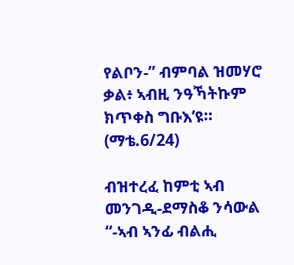የልቦን-” ብምባል ዝመሃሮ ቃል፥ ኣብዚ ንዓኻትኩም ክጥቀስ ግቡእ’ዩ። (ማቴ.6/24)

ብዝተረፈ ከምቲ ኣብ መንገዲ-ደማስቆ ንሳውል “-ኣብ ኣንፊ ብልሒ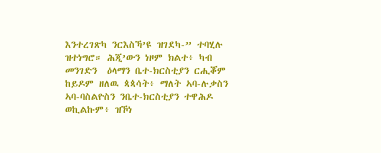እንተረገጽካ ንርእስኻ’ዩ ዝገደካ-” ተባሂሉ ዝተነግሮ። ሕጂ’ውን ነዞም ክልተ፥ ካብ መንገድን  ዕላማን ቤተ-ክርስቲያን ርሒቖም ከይዶም ዘለዉ ጳጳሳት፥ ማለት ኣባ-ሉቃስን ኣባ-ባስልዮስን ንቤተ-ክርስቲያን ተዋሕዶ ወኪልኩም፥ ዝኾነ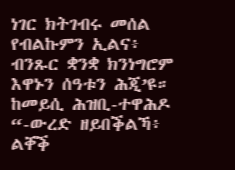ነገር ክትገብሩ መሰል የብልኩምን ኢልና፥ ብንጹር ቋንቋ ክንነግሮም እዋኑን ሰዓቱን ሕጂ’ዩ። ከመይሲ ሕዝቢ-ተዋሕዶ “-ውረድ ዘይበቕልኻ፥ ልቐቕ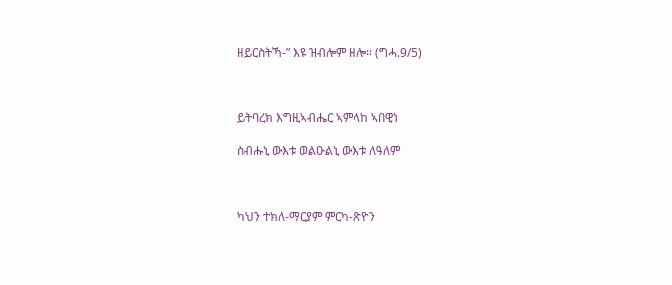ዘይርስትኻ-” እዩ ዝብሎም ዘሎ። (ግሓ.9/5)



ይትባረክ እግዚኣብሔር ኣምላከ ኣበዊነ

ስብሑኒ ውእቱ ወልዑልኒ ውእቱ ለዓለም



ካህን ተክለ-ማርያም ምርካ-ጽዮን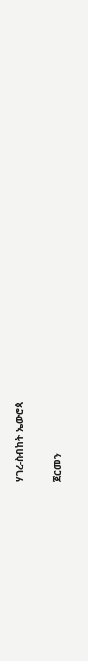ሃገረ-ስብከት ኤውሮጳ

ጀርመን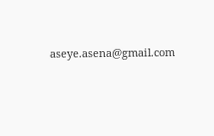aseye.asena@gmail.com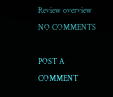Review overview
NO COMMENTS

POST A COMMENT